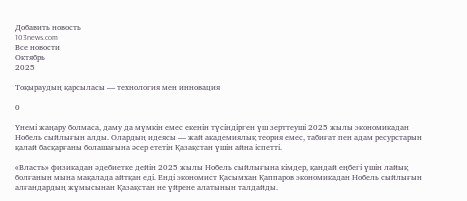Добавить новость
103news.com
Все новости
Октябрь
2025

Тоқыраудың қарсыласы — технология мен инновация

0

Үнемі жаңару болмаса, даму да мүмкін емес екенін түсіндірген үш зерттеуші 2025 жылы экономикадан Нобель сыйлығын алды. Олардың идеясы — жай академиялық теория емес, табиғат пен адам ресурстарын қалай басқарғаны болашағына әсер ететін Қазақстан үшін айна іспетті.

«Власть» физикадан әдебиетке дейін 2025 жылы Нобель сыйлығына кімдер, қандай еңбегі үшін лайық болғанын мына мақалада айтқан еді. Енді экономист Қасымхан Қаппаров экономикадан Нобель сыйлығын алғандардың жұмысынан Қазақстан не үйрене алатынын талдайды.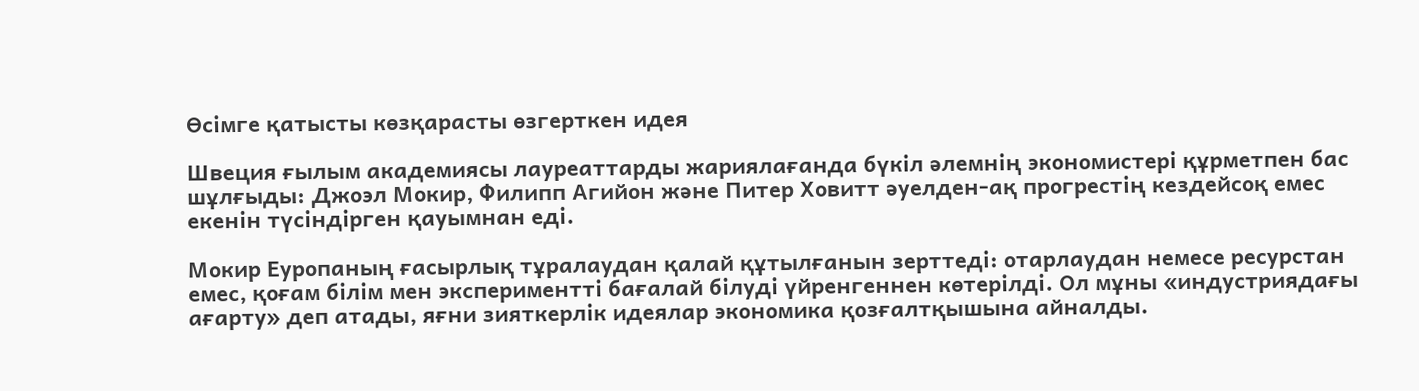Өсімге қатысты көзқарасты өзгерткен идея

Швеция ғылым академиясы лауреаттарды жариялағанда бүкіл әлемнің экономистері құрметпен бас шұлғыды: Джоэл Мокир, Филипп Агийон және Питер Ховитт әуелден-ақ прогрестің кездейсоқ емес екенін түсіндірген қауымнан еді.

Мокир Еуропаның ғасырлық тұралаудан қалай құтылғанын зерттеді: отарлаудан немесе ресурстан емес, қоғам білім мен экспериментті бағалай білуді үйренгеннен көтерілді. Ол мұны «индустриядағы ағарту» деп атады, яғни зияткерлік идеялар экономика қозғалтқышына айналды.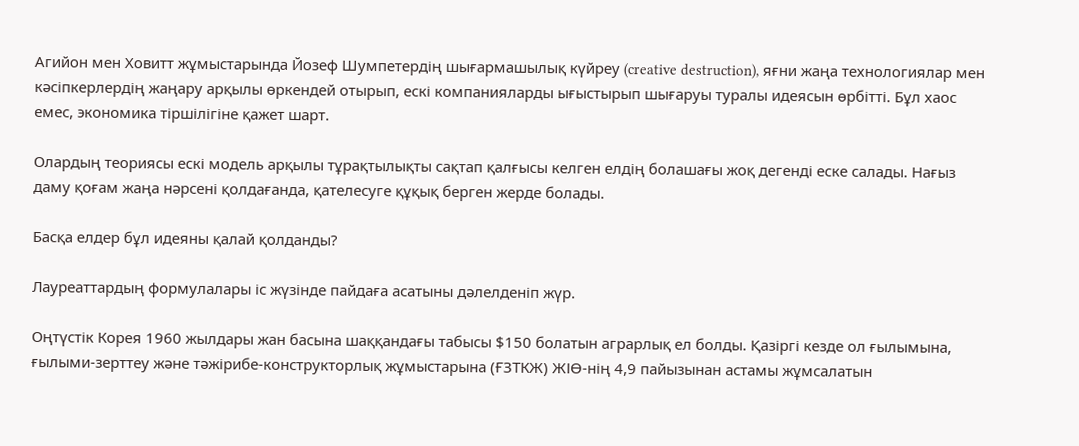Агийон мен Ховитт жұмыстарында Йозеф Шумпетердің шығармашылық күйреу (creative destruction), яғни жаңа технологиялар мен кәсіпкерлердің жаңару арқылы өркендей отырып, ескі компанияларды ығыстырып шығаруы туралы идеясын өрбітті. Бұл хаос емес, экономика тіршілігіне қажет шарт.

Олардың теориясы ескі модель арқылы тұрақтылықты сақтап қалғысы келген елдің болашағы жоқ дегенді еске салады. Нағыз даму қоғам жаңа нәрсені қолдағанда, қателесуге құқық берген жерде болады.

Басқа елдер бұл идеяны қалай қолданды?

Лауреаттардың формулалары іс жүзінде пайдаға асатыны дәлелденіп жүр.

Оңтүстік Корея 1960 жылдары жан басына шаққандағы табысы $150 болатын аграрлық ел болды. Қазіргі кезде ол ғылымына, ғылыми-зерттеу және тәжірибе-конструкторлық жұмыстарына (ҒЗТКЖ) ЖІӨ-нің 4,9 пайызынан астамы жұмсалатын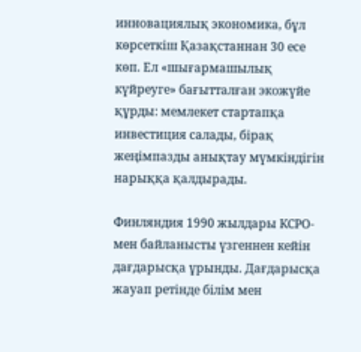инновациялық экономика, бұл көрсеткіш Қазақстаннан 30 есе көп. Ел «шығармашылық күйреуге» бағытталған экожүйе құрды: мемлекет стартапқа инвестиция салады, бірақ жеңімпазды анықтау мүмкіндігін нарыққа қалдырады.

Финляндия 1990 жылдары КСРО-мен байланысты үзгеннен кейін дағдарысқа ұрынды. Дағдарысқа жауап ретінде білім мен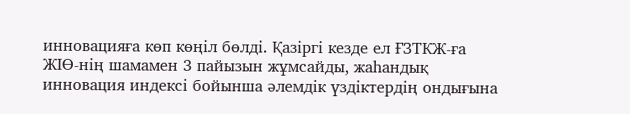инновацияға көп көңіл бөлді. Қазіргі кезде ел ҒЗТКЖ-ға ЖІӨ-нің шамамен 3 пайызын жұмсайды, жаһандық инновация индексі бойынша әлемдік үздіктердің ондығына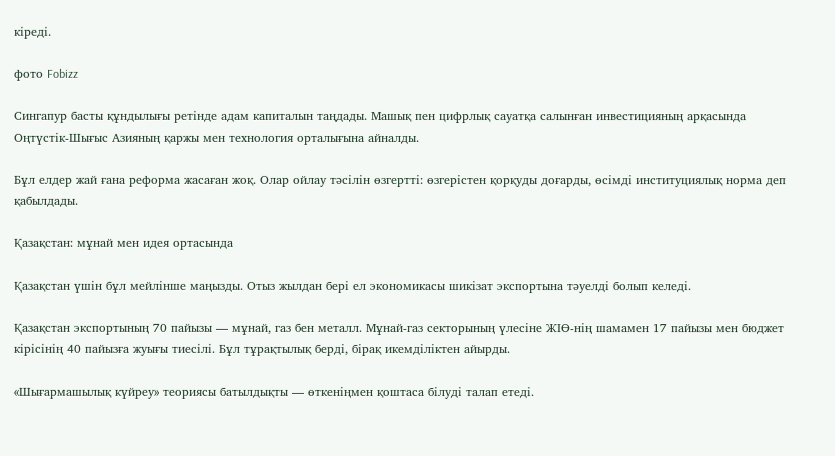кіреді.

фото Fobizz

Сингапур басты құндылығы ретінде адам капиталын таңдады. Машық пен цифрлық сауатқа салынған инвестицияның арқасында Оңтүстік-Шығыс Азияның қаржы мен технология орталығына айналды.

Бұл елдер жай ғана реформа жасаған жоқ. Олар ойлау тәсілін өзгертті: өзгерістен қорқуды доғарды, өсімді институциялық норма деп қабылдады.

Қазақстан: мұнай мен идея ортасында

Қазақстан үшін бұл мейлінше маңызды. Отыз жылдан бері ел экономикасы шикізат экспортына тәуелді болып келеді.

Қазақстан экспортының 70 пайызы — мұнай, газ бен металл. Мұнай-газ секторының үлесіне ЖІӨ-нің шамамен 17 пайызы мен бюджет кірісінің 40 пайызға жуығы тиесілі. Бұл тұрақтылық берді, бірақ икемділіктен айырды.

«Шығармашылық күйреу» теориясы батылдықты — өткеніңмен қоштаса білуді талап етеді.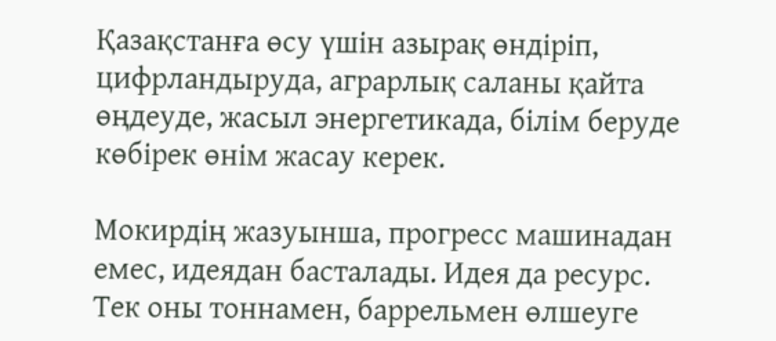Қазақстанға өсу үшін азырақ өндіріп, цифрландыруда, аграрлық саланы қайта өңдеуде, жасыл энергетикада, білім беруде көбірек өнім жасау керек.

Мокирдің жазуынша, прогресс машинадан емес, идеядан басталады. Идея да ресурс. Тек оны тоннамен, баррельмен өлшеуге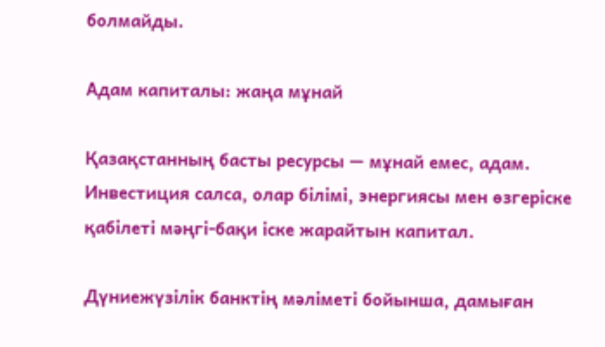болмайды.

Адам капиталы: жаңа мұнай

Қазақстанның басты ресурсы — мұнай емес, адам. Инвестиция салса, олар білімі, энергиясы мен өзгеріске қабілеті мәңгі-бақи іске жарайтын капитал.

Дүниежүзілік банктің мәліметі бойынша, дамыған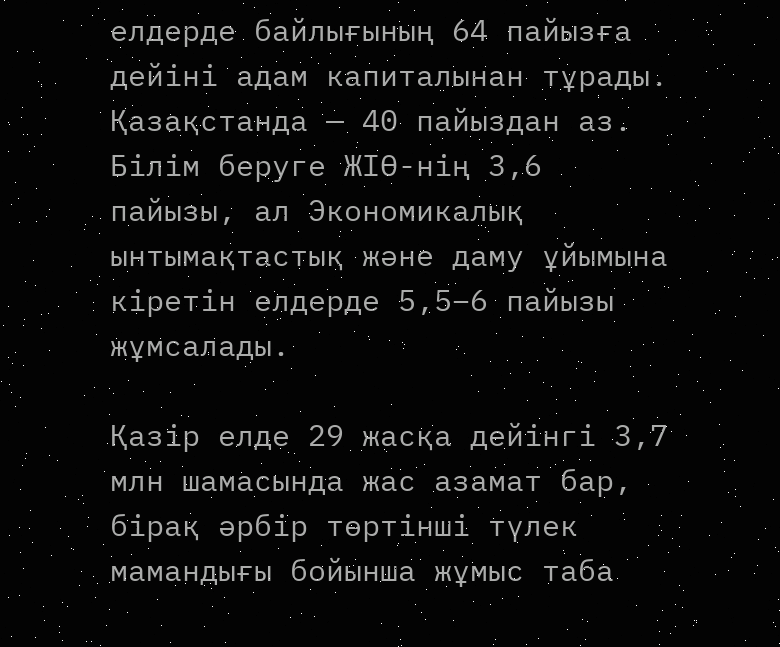елдерде байлығының 64 пайызға дейіні адам капиталынан тұрады. Қазақстанда — 40 пайыздан аз. Білім беруге ЖІӨ-нің 3,6 пайызы, ал Экономикалық ынтымақтастық және даму ұйымына кіретін елдерде 5,5–6 пайызы жұмсалады.

Қазір елде 29 жасқа дейінгі 3,7 млн шамасында жас азамат бар, бірақ әрбір төртінші түлек мамандығы бойынша жұмыс таба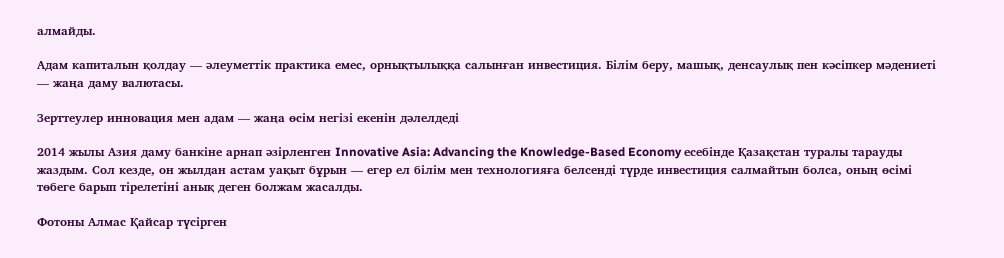алмайды.

Адам капиталын қолдау — әлеуметтік практика емес, орнықтылыққа салынған инвестиция. Білім беру, машық, денсаулық пен кәсіпкер мәдениеті — жаңа даму валютасы.

Зерттеулер инновация мен адам — жаңа өсім негізі екенін дәлелдеді

2014 жылы Азия даму банкіне арнап әзірленген Innovative Asia: Advancing the Knowledge-Based Economy есебінде Қазақстан туралы тарауды жаздым. Сол кезде, он жылдан астам уақыт бұрын — егер ел білім мен технологияға белсенді түрде инвестиция салмайтын болса, оның өсімі төбеге барып тірелетіні анық деген болжам жасалды.

Фотоны Алмас Қайсар түсірген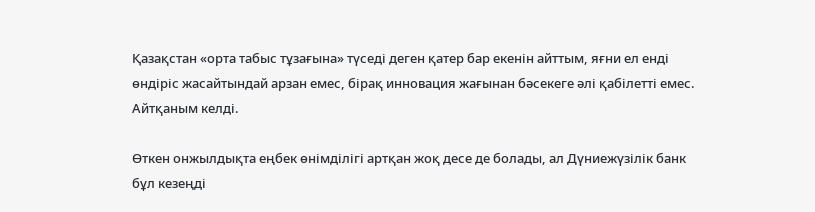Қазақстан «орта табыс тұзағына» түседі деген қатер бар екенін айттым, яғни ел енді өндіріс жасайтындай арзан емес, бірақ инновация жағынан бәсекеге әлі қабілетті емес. Айтқаным келді.

Өткен онжылдықта еңбек өнімділігі артқан жоқ десе де болады, ал Дүниежүзілік банк бұл кезеңді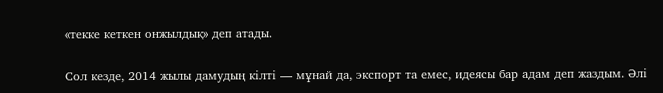«текке кеткен онжылдық» деп атады.

Сол кезде, 2014 жылы дамудың кілті — мұнай да, экспорт та емес, идеясы бар адам деп жаздым. Әлі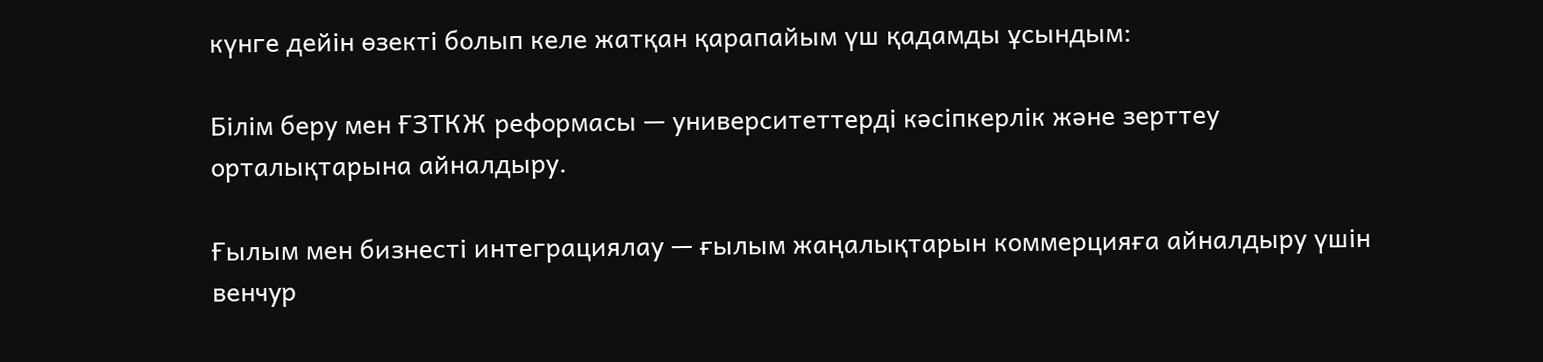күнге дейін өзекті болып келе жатқан қарапайым үш қадамды ұсындым:

Білім беру мен ҒЗТКЖ реформасы — университеттерді кәсіпкерлік және зерттеу орталықтарына айналдыру.

Ғылым мен бизнесті интеграциялау — ғылым жаңалықтарын коммерцияға айналдыру үшін венчур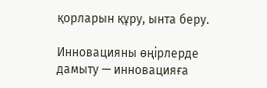қорларын құру, ынта беру.

Инновацияны өңірлерде дамыту — инновацияға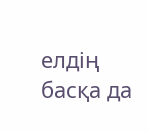елдің басқа да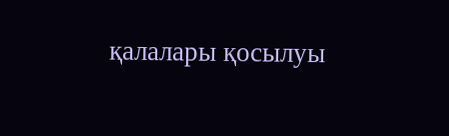қалалары қосылуы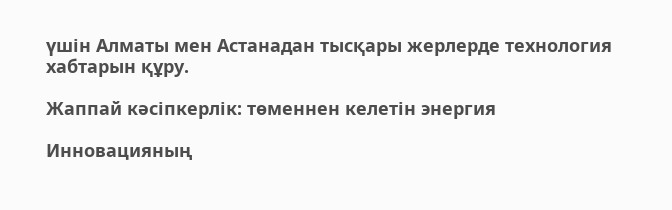үшін Алматы мен Астанадан тысқары жерлерде технология хабтарын құру.

Жаппай кәсіпкерлік: төменнен келетін энергия

Инновацияның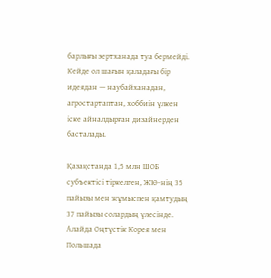барлығы зертханада туа бермейді. Кейде ол шағын қаладағы бір идеядан — наубайханадан, агростартаптан, хоббиін үлкен іске айналдырған дизайнерден басталады.

Қазақстанда 1,5 млн ШОБ субъектісі тіркелген, ЖІӨ-нің 35 пайызы мен жұмыспен қамтудың 37 пайызы солардың үлесінде. Алайда Оңтүстік Корея мен Польшада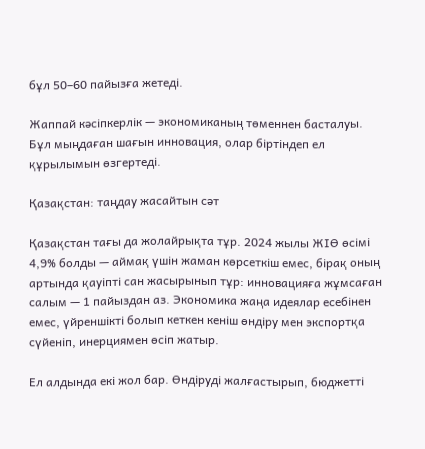бұл 50–60 пайызға жетеді.

Жаппай кәсіпкерлік — экономиканың төменнен басталуы. Бұл мыңдаған шағын инновация, олар біртіндеп ел құрылымын өзгертеді.

Қазақстан: таңдау жасайтын сәт

Қазақстан тағы да жолайрықта тұр. 2024 жылы ЖІӨ өсімі 4,9% болды — аймақ үшін жаман көрсеткіш емес, бірақ оның артында қауіпті сан жасырынып тұр: инновацияға жұмсаған салым — 1 пайыздан аз. Экономика жаңа идеялар есебінен емес, үйреншікті болып кеткен кеніш өндіру мен экспортқа сүйеніп, инерциямен өсіп жатыр.

Ел алдында екі жол бар. Өндіруді жалғастырып, бюджетті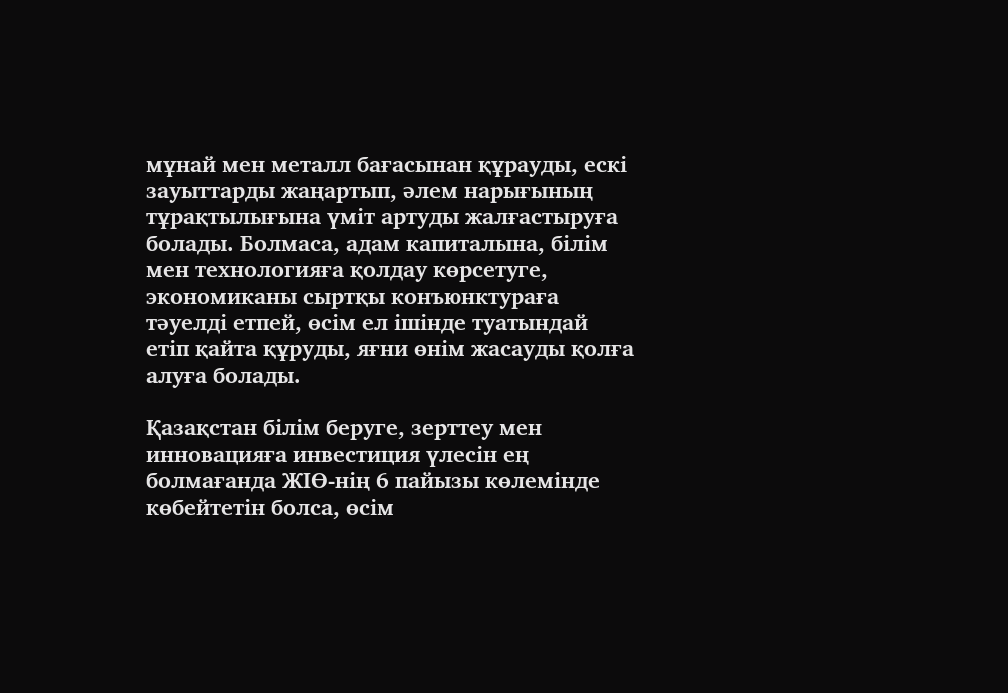мұнай мен металл бағасынан құрауды, ескі зауыттарды жаңартып, әлем нарығының тұрақтылығына үміт артуды жалғастыруға болады. Болмаса, адам капиталына, білім мен технологияға қолдау көрсетуге, экономиканы сыртқы конъюнктураға тәуелді етпей, өсім ел ішінде туатындай етіп қайта құруды, яғни өнім жасауды қолға алуға болады.

Қазақстан білім беруге, зерттеу мен инновацияға инвестиция үлесін ең болмағанда ЖІӨ-нің 6 пайызы көлемінде көбейтетін болса, өсім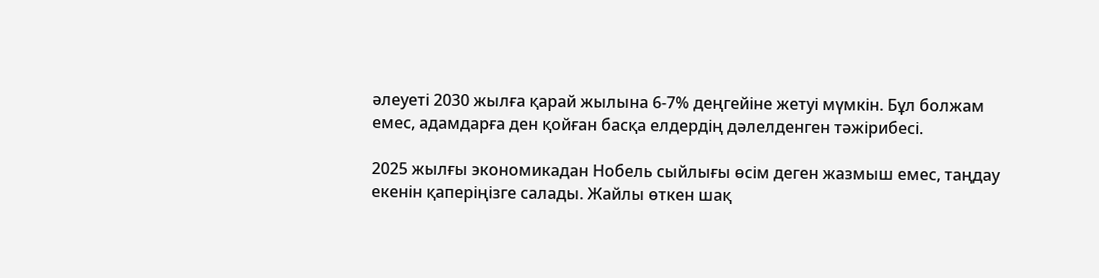әлеуеті 2030 жылға қарай жылына 6-7% деңгейіне жетуі мүмкін. Бұл болжам емес, адамдарға ден қойған басқа елдердің дәлелденген тәжірибесі.

2025 жылғы экономикадан Нобель сыйлығы өсім деген жазмыш емес, таңдау екенін қаперіңізге салады. Жайлы өткен шақ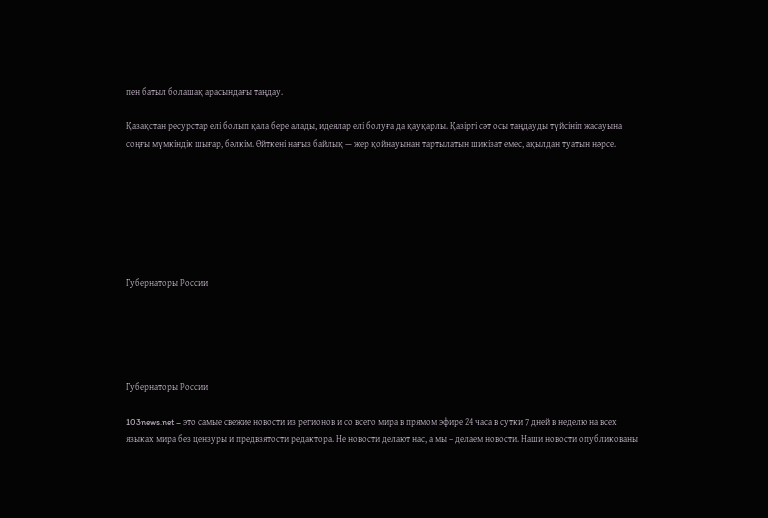пен батыл болашақ арасындағы таңдау.

Қазақстан ресурстар елі болып қала бере алады, идеялар елі болуға да қауқарлы. Қазіргі сәт осы таңдауды түйсініп жасауына соңғы мүмкіндік шығар, бәлкім. Өйткені нағыз байлық — жер қойнауынан тартылатын шикізат емес, ақылдан туатын нәрсе.







Губернаторы России





Губернаторы России

103news.net – это самые свежие новости из регионов и со всего мира в прямом эфире 24 часа в сутки 7 дней в неделю на всех языках мира без цензуры и предвзятости редактора. Не новости делают нас, а мы – делаем новости. Наши новости опубликованы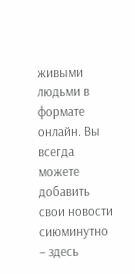живыми людьми в формате онлайн. Вы всегда можете добавить свои новости сиюминутно – здесь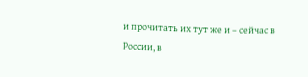и прочитать их тут же и – сейчас в России, в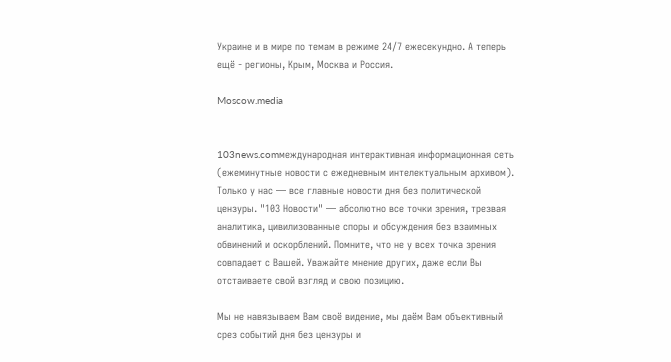Украине и в мире по темам в режиме 24/7 ежесекундно. А теперь ещё - регионы, Крым, Москва и Россия.

Moscow.media


103news.comмеждународная интерактивная информационная сеть (ежеминутные новости с ежедневным интелектуальным архивом). Только у нас — все главные новости дня без политической цензуры. "103 Новости" — абсолютно все точки зрения, трезвая аналитика, цивилизованные споры и обсуждения без взаимных обвинений и оскорблений. Помните, что не у всех точка зрения совпадает с Вашей. Уважайте мнение других, даже если Вы отстаиваете свой взгляд и свою позицию.

Мы не навязываем Вам своё видение, мы даём Вам объективный срез событий дня без цензуры и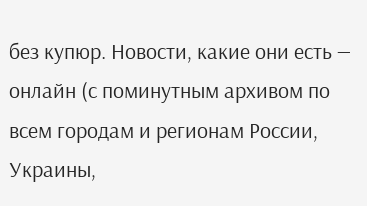без купюр. Новости, какие они есть — онлайн (с поминутным архивом по всем городам и регионам России, Украины,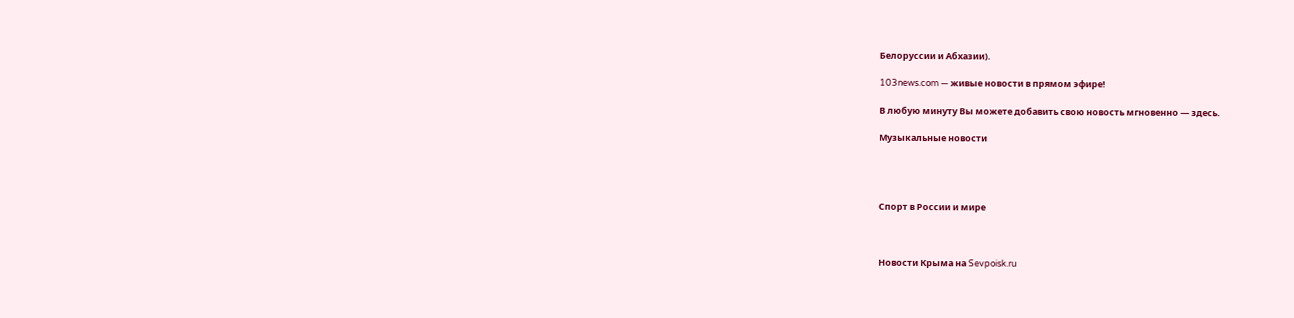Белоруссии и Абхазии).

103news.com — живые новости в прямом эфире!

В любую минуту Вы можете добавить свою новость мгновенно — здесь.

Музыкальные новости




Спорт в России и мире



Новости Крыма на Sevpoisk.ru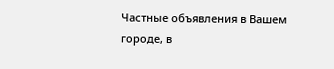Частные объявления в Вашем городе, в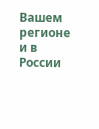Вашем регионе и в России